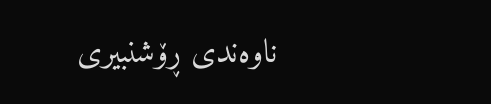ناوەندی ڕۆشنبیری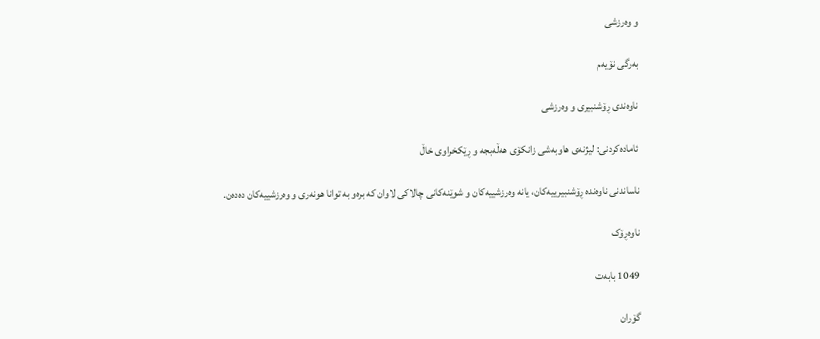و وەرزشی

بەرگی نۆیەم

ناوەندی ڕۆشنبیری و وەرزشی

ئامادەکردنی: لیژنه‌ی هاوبه‌شی زانكۆی هه‌ڵه‌بجه‌ و ڕێكخراوی خاڵ

ناساندنی ناوەندە ڕۆشنبیرییەکان، یانە وەرزشییەکان و شوێنەکانی چالاکی لاوان کە برەو بە توانا هونەری و وەرزشییەکان دەدەن.

ناوەڕۆک

1049 بابەت

گۆران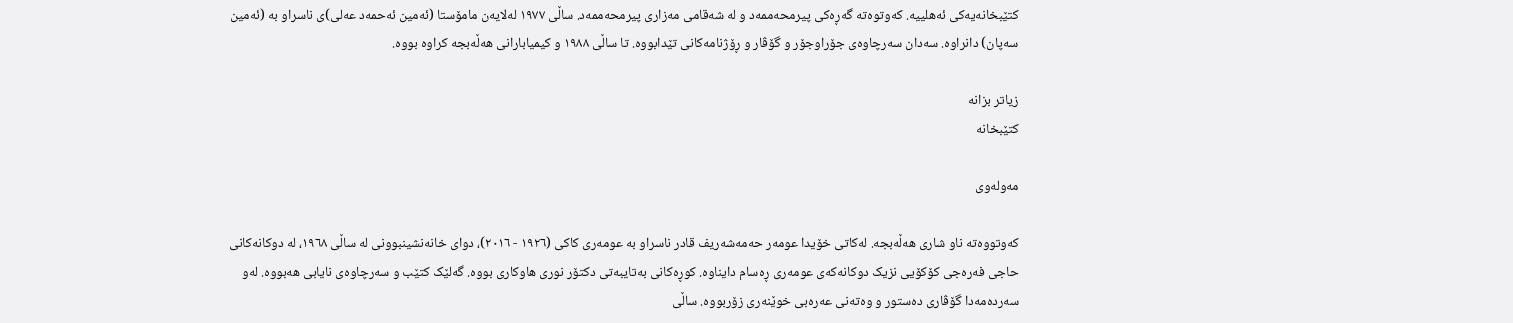کتێبخانەیەکی ئەهلییە. کەوتوەتە گەڕەکی پیرمحەممەد و لە شەقامی مەزاری پیرمحەممەد. ساڵی ١٩٧٧ لەلایەن مامۆستا (ئەمین ئەحمەد عەلی)ی ناسراو بە (ئەمین سەپان) دانراوە. سەدان سەرچاوەی جۆراوجۆر و گۆڤار و ڕۆژنامەکانی تێدابووە. تا ساڵی ١٩٨٨ و کیمیابارانی هەڵەبجە کراوە بووە.

زیاتر بزانە
کتێبخانە

مەولەوی

کەوتووەتە ناو شاری هەڵەبجە. لەکاتی خۆیدا عومەر حەمەشەریف قادر ناسراو بە عومەری کاکی (١٩٢٦ - ٢٠١٦)، دوای خانەنشینبوونی لە ساڵی ١٩٦٨، لە دوکانەکانی حاجی فەرەجی کۆکۆیی نزیک دوکانەکەی عومەری ڕەسام دایناوە. کوڕەکانی بەتایبەتی دکتۆر نوری هاوکاری بووە. گەلێک کتێب و سەرچاوەی نایابی هەبووە. لەو سەردەمەدا گۆڤاری دەستور و وەتەنی عەرەبی خوێنەری زۆربووە. ساڵی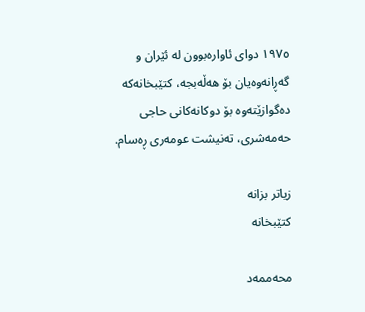١٩٧٥ دوای ئاوارەبوون لە ئێران و گەڕانەوەیان بۆ هەڵەبجە، کتێبخانەکە دەگوازێتەوە بۆ دوکانەکانی حاجی حەمەشری، تەنیشت عومەری ڕەسام.

زیاتر بزانە
کتێبخانە

محەممەد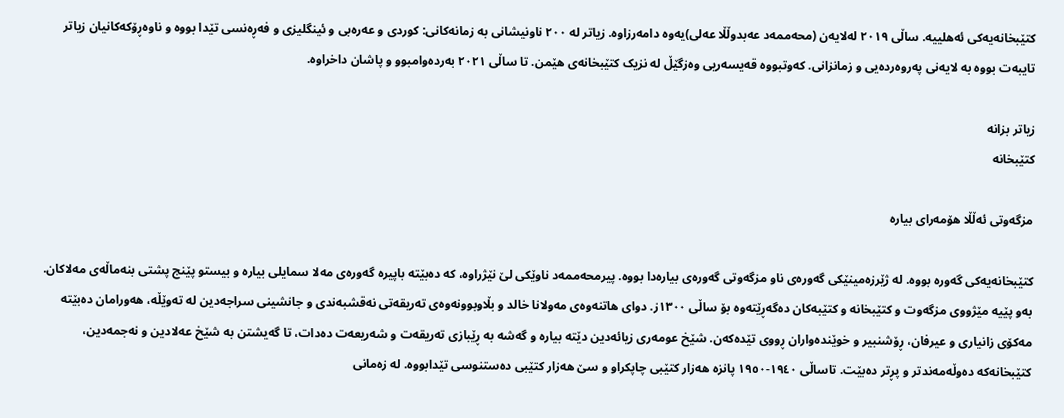کتێبخانەیەکی ئەهلییە. ساڵی ٢٠١٩ لەلایەن (محەممەد عەبدوڵڵا عەلی)یەوە دامەرزاوە. زیاتر لە ٢٠٠ ناونیشانی بە زمانەکانی: کوردی و عەرەبی و ئینگلیزی و فەڕەنسی تێدا بووە و ناوەڕۆکەکانیان زیاتر تایبەت بووە بە لایەنی پەروەردەیی و زمانزانی‌. کەوتبووە قەیسەریی وەزگێڵ لە نزیک کتێبخانەى هێمن. تا ساڵی ٢٠٢١ بەردەوامبوو و پاشان داخراوە.

زیاتر بزانە
کتێبخانە

مزگەوتی ئەڵڵا هۆمەرای بیارە

کتێبخانەیەکی گەورە بووە. لە ژێرزەمینێکی گەورەی ناو مزگەوتی گەورەی بیارەدا بووە. پیرمحەممەد ناوێکی لێ نێژراوە، کە دەبێتە باپیرە گەورەی مەلا سمایلی بیارە و بیستو پێنج پشتی بنەماڵەی مەلاکان. بەو پێیە مێژووی مزگەوت و کتێبخانە و کتێبەکان دەگەڕێتەوە بۆ ساڵی ١٣٠٠ز. دوای هاتنەوەی مەولانا خالد و بڵاوبوونەوەی تەریقەتی نەقشبەندی و جانشینی سراجەدین لە تەوێڵە، هەورامان دەبێتە مەکۆی زانیاری و عیرفان، ڕۆشنبیر و خوێندەواران ڕووی تێدەکەن. شێخ عومەری زیائەدین دێتە بیارە و گەشە بە ڕێبازی تەریقەت و شەریعەت دەدات، تا گەیشتن بە شێخ عەلادین و نەجمەدین، کتێبخانەکە دەوڵەمەندتر و پڕتر دەبێت. تاساڵی ١٩٤٠-١٩٥٠ پانزە هەزار کتێبی چاپکراو و سێ هەزار کتێبی دەستنوسی تێدابووە. لە زەمانی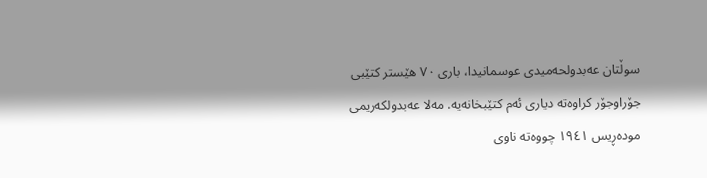سوڵتان عەبدولحەمیدی عوسمانیدا، باری ٧٠ هێستر کتێبی جۆراوجۆر کراوەتە دیاری ئەم کتێبخانەیە. مەلا عەبدولکەریمی مودەڕیس ١٩٤١ چووەتە ناوی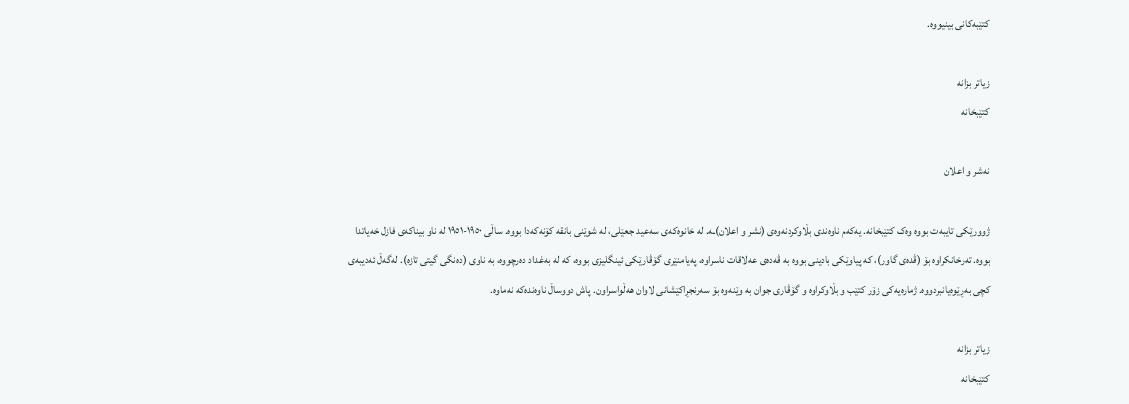کتێبەکانی بینیووە.

زیاتر بزانە
کتێبخانە

نەشر و اعلان

ژوورێکی تایبەت بووە وەک کتێبخانە. یەکەم ناوەندی بڵاوکردنەوەی (نشر و اعلان)ـە. لە خانوەکەی سەعید جعێلی، لە شوێنی بانقە کۆنەکەدا بووە. ساڵی ١٩٥٠-١٩٥١ لە ناو بیناکەی فازل خەیاتدا بووە. تەرخانکراوە بۆ (ڤدەی گاور)، کە پیاوێکی بادینی بووە بە ڤەدەی عەلاقات ناسراوە، پەیامنێری گۆڤارێکی ئینگلیزی بووە، کە لە بەغداد دەرچووە، بە ناوی (دەنگی گیتی تازە). لەگەڵ ئەدیبەی کچی بەڕێوەیانبردووە. ژمارەیەکی زۆر کتێب و بڵاوکراوە و گۆڤاری جوان بە وێنەوە بۆ سەرنجڕاکێشانی لاوان هەڵواسراون. پاش دووساڵ ناوەندەکە نەماوە.

زیاتر بزانە
کتێبخانە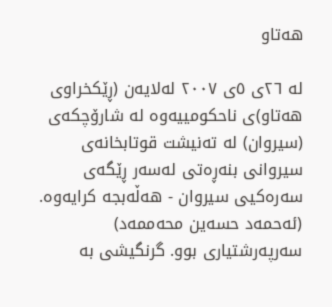هەتاو

لە ٢٦ی ٥ی ٢٠٠٧ لەلایەن (ڕێکخراوی هەتاو)ی ناحکومییەوە لە شارۆچکەی (سیروان) لە تەنیشت قوتابخانەی سیروانی بنەڕەتی لەسەر ڕێگەی سەرەکیی سیروان - هەڵەبجە کرایەوە. (ئەحمەد حسەین محەممەد) سەرپەرشتیاری بوو. گرنگیشی بە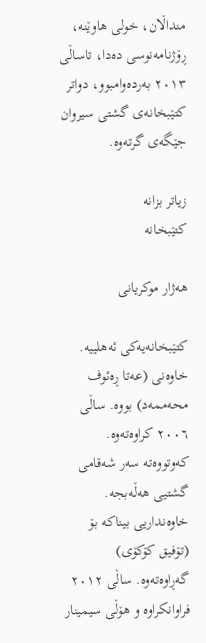منداڵان، خولی هاوێنە، ڕۆژنامەنوسی دەدا، تاساڵی ٢٠١٣ بەردەوامبوو، دواتر کتێبخانەی گشتی سیروان جێگەی گرتەوە.

زیاتر بزانە
کتێبخانە

هەژار موکریانی

کتێبخانەیەکی ئەهلییە. خاوەنی (عەتا ڕەئوف محەممەد) بووە. ساڵی ٢٠٠٦ کراوەتەوە. کەوتووەتە سەر شەقامی گشتیی هەڵەبجە. خاوەنداریی بیناکە بۆ (تۆفیق کۆکۆی) گەڕاوەتەوە. ساڵی ٢٠١٢ فراوانکراوە و هۆڵی سیمینار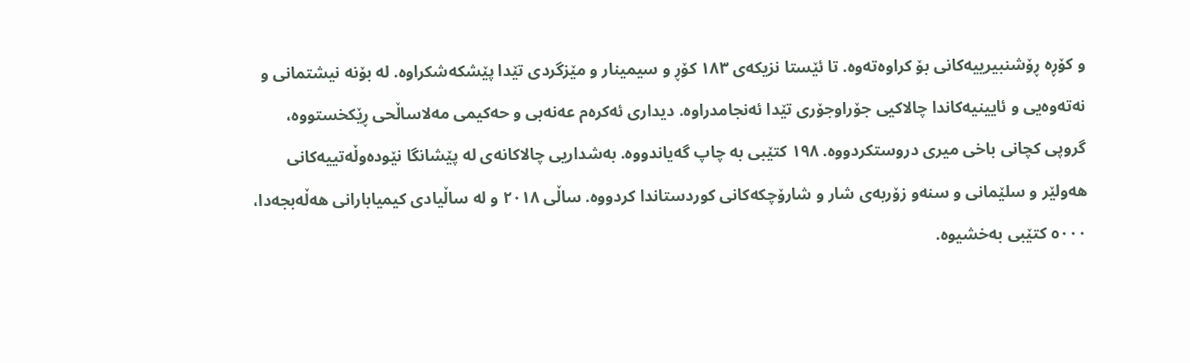و کۆڕە ڕۆشنبیرییەکانی بۆ کراوەتەوە. تا ئێستا نزیکەی ١٨٣ کۆڕ و سیمینار و مێزگردی تێدا پێشکەشکراوە. لە بۆنە نیشتمانی و نەتەوەیی و ئایینیەکاندا چالاکیی جۆراوجۆری تێدا ئەنجامدراوە. دیداری ئەکرەم عەنەبی و حەکیمی مەلاساڵحی ڕێکخستووە، گروپی کچانی باخی میری دروستکردووە. ١٩٨ کتێبی بە چاپ گەیاندووە. بەشداریی چالاکانەی لە پێشانگا نێودەوڵەتییەکانی هەولێر و سلێمانی و سنەو زۆربەی شار و شارۆچکەکانی کوردستاندا کردووە. ساڵی ٢٠١٨ و لە ساڵیادی کیمیابارانی هەڵەبجەدا، ٥٠٠٠ کتێبی بەخشیوە.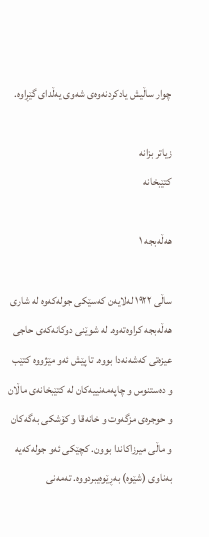چوار ساڵیش یادکردنەوەی شەوی یەڵدای گێڕاوە.

زیاتر بزانە
کتێبخانە

هەڵەبجە ١

ساڵی ١٩٢٢ لەلایەن کەسێکی جولەکەوە لە شاری هەڵەبجە کراوەتەوە. لە شوێنی دوکانەکەی حاجی عیزەتی کەشەنەدا بووە. تا پێش ئەو مێژووە کتێب و دەستنوس و چاپەمەنییەکان لە کتێبخانەی ماڵان و حوجرەی مزگەوت و خانەقا و کۆشکی بەگەکان و ماڵی میرزاکاندا بوون. کچێکی ئەو جولەکەیە بەناوی (شێوە) بەڕێوەیبردووە. تەمەنی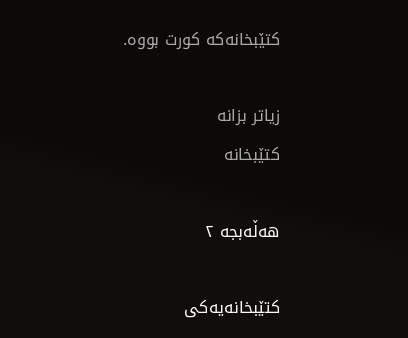کتێبخانەکە کورت بووە.

زیاتر بزانە
کتێبخانە

هەڵەبجە ٢

کتێبخانەیەکی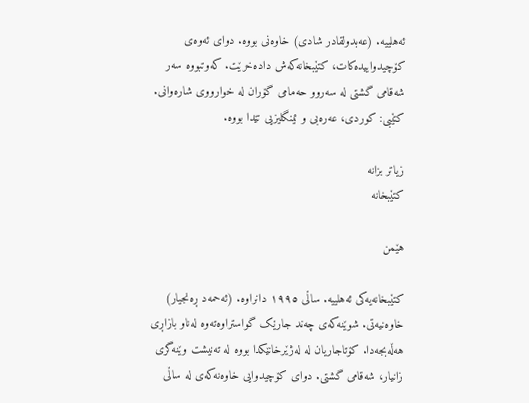ئەهلییە. (عەبدولقادر شادی) خاوەنی بووە. دوای ئەوەی کۆچیدواییدەکات، کتێبخانەکەش دادەخرێت. کەوتبووە سەر‌ شەقامی گشتی لە سەروو حەمامی گۆران لە خوارووى شارەوانی. کتێبی: کوردی، عەرەبی و ئینگلیزیی تێدا بووە.

زیاتر بزانە
کتێبخانە

هێمن

کتێبخانەیەکی ئەهلییە. ساڵی ١٩٩٥ دانراوە. (ئەحمەد ڕەنجیار) خاوەنیەتی. شوێنەکەی چەند جارێک گواستراوەتەوە لەناو بازاڕی هەڵەبجەدا. کۆتاجاریان لە لەژێرخانێکدا بووە لە تەنیشت وێنەگری زانیار، شەقامی گشتی. دواى کۆچیدوایی خاوەنەکەی لە ساڵی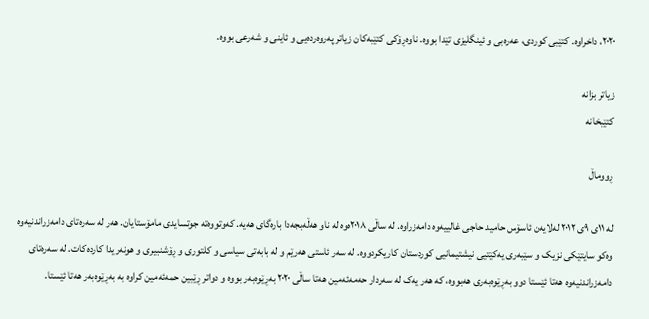٢٠٢٠، داخراوە. کتێبی کوردی، عەرەبی و ئینگلیزی تێدا بووە. ناوەڕۆکی کتێبەکان زیاتر پەروەردەیی و ئاینی و شەرعی بووە.

زیاتر بزانە
کتێبخانە

ڕووماڵ

لە ١١ى ٩ى ٢٠١٢ لەلایەن ئاسۆس حامید حاجی غالییەوە دامەزراوە. لە ساڵی ٢٠١٨ەوە لە ناو هەڵەبجەدا بارەگای هەیە. کەوتووەتە جوتسایدی مامۆستایان. هەر لە سەرەتای دامەزراندنیەوە وەکو سایتێکی نزیک و سێبەری یەکێتیی نیشتیمانیی کوردستان کاریکردووە. لە سەر ئاستی هەرێم و لە بابەتی سیاسی و کلتوری و ڕۆشنبیری و هونەریدا کاردەکات. لە سەرەتای دامەزراندنیەوە هەتا ئێستا دوو بەڕێوەبەری هەبووە، کە هەر یەک لە سەردار حەمەئەمین هەتا ساڵی ٢٠٢٠ بەڕێوەبەر بووە و دواتر ڕێبین حمەئەمین کراوە بە بەڕێوەبەر هەتا ئێستا.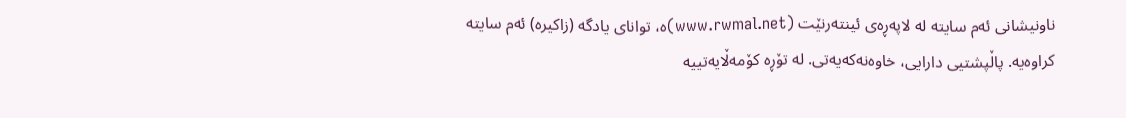ناونیشانی ئەم سایتە لە لاپەڕەی ئینتەرنێت (www.rwmal.net)ە، توانای یادگە (زاکیرە) ئەم سایتە کراوەیە. پاڵپشتیی دارایی، خاوەنەکەیەتی. لە تۆڕە کۆمەڵایەتییە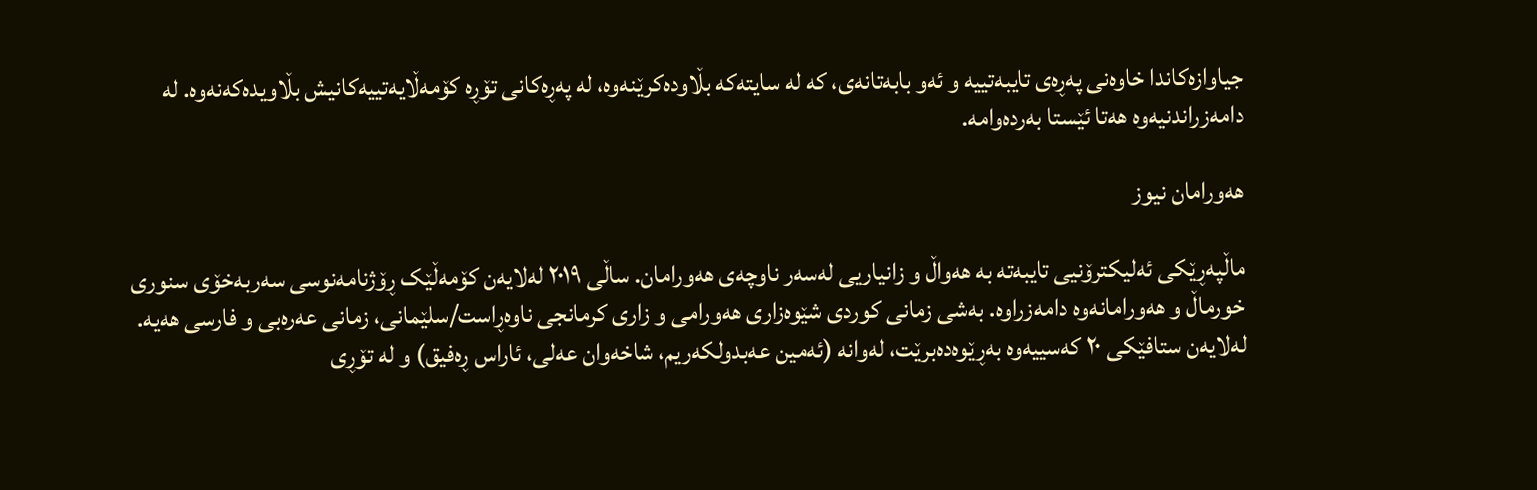جیاوازەکاندا خاوەنی پەڕەی تایبەتییە و ئەو بابەتانەی، کە لە سایتەکە بڵاودەکرێنەوە، لە پەڕەکانی تۆڕە کۆمەڵایەتییەکانیش بڵاویدەکەنەوە. لە دامەزراندنیەوە هەتا ئێستا بەردەوامە.

هەورامان نیوز

ماڵپەڕێکی ئەلیکترۆنیی تایبەتە بە هەواڵ و زانیاریی لەسەر ناوچەی هەورامان. ساڵی ٢٠١٩ لەلایەن کۆمەڵێک ڕۆژنامەنوسى سەربەخۆى سنورى خورماڵ و هەورامانەوە دامەزراوە. بەشی زمانی کوردی شێوەزاری هەورامی و زاری کرمانجی ناوەڕاست/سلێمانی، زمانی عەرەبی و فارسی هەیە. لەلایەن ستافێکی ٢٠ کەسییەوە بەڕێوەدەبرێت، لەوانە (ئەمین عەبدولکەریم، شاخەوان عەلی، ئاراس ڕەفیق) و لە تۆڕی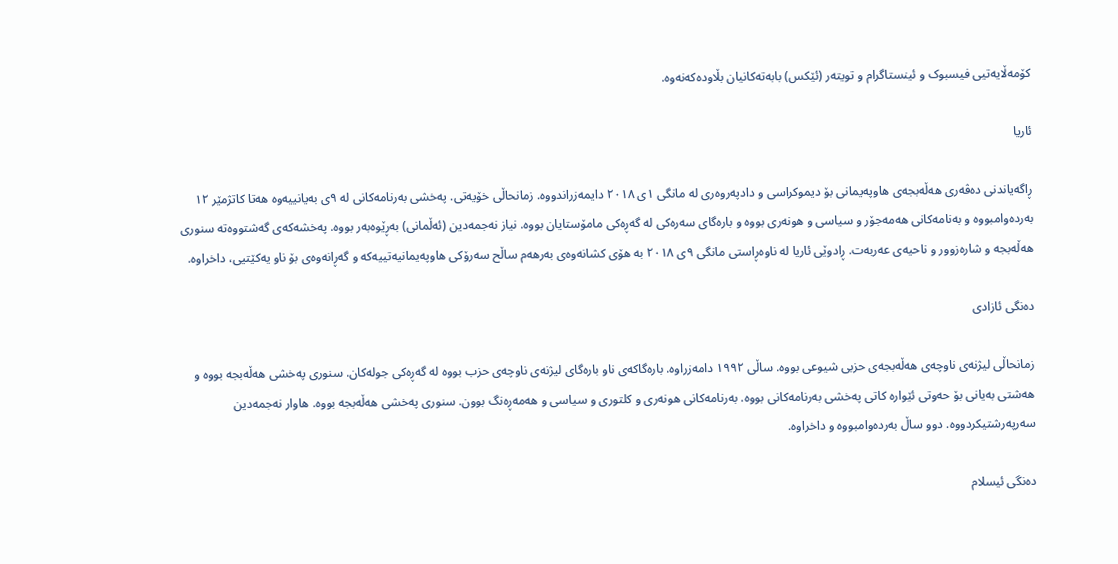کۆمەڵایەتیی فیسبوک و ئینستاگرام و تویتەر (ئێکس) بابەتەکانیان بڵاودەکەنەوە.

ئاریا

ڕاگەیاندنی دەڤەری هەڵەبجەی هاوپەیمانی بۆ دیموکراسی و دادپەروەری لە مانگی ١ی ٢٠١٨ دایمەزراندووە. زمانحاڵی خۆیەتی. پەخشی بەرنامەکانی لە ٩ی بەیانییەوە هەتا کاتژمێر ١٢ بەردەوامبووە و بەنامەکانی هەمەجۆر و سیاسی و هونەری بووە و بارەگای سەرەکی لە گەڕەکی مامۆستایان بووە. نیاز نەجمەدین (ئەڵمانی) بەڕێوەبەر بووە. پەخشەکەی گەشتووەتە سنوری هەڵەبجە و شارەزوور و ناحیەی عەربەت. ڕادوێی ئاریا لە ناوەڕاستی مانگی ٩ی ٢٠١٨ بە هۆی کشانەوەی بەرهەم ساڵح سەرۆکی هاوپەیمانیەتییەکە و گەڕانەوەی بۆ ناو یەکێتیی، داخراوە.

دەنگی ئازادی

زمانحاڵی لیژنەی ناوچەی هەڵەبجەی حزبی شیوعی بووە. ساڵی ١٩٩٢ دامەزراوە. بارەگاکەی ناو بارەگای لیژنەی ناوچەی حزب بووە لە گەڕەکی جولەکان. سنوری پەخشی هەڵەبجە بووە و هەشتی بەیانی بۆ حەوتی ئێوارە کاتی پەخشی بەرنامەکانی بووە. بەرنامەکانی هونەری و کلتوری و سیاسی و هەمەڕەنگ بوون. سنوری پەخشی هەڵەبجە بووە. هاوار نەجمەدین سەرپەرشتیکردووە. دوو ساڵ بەردەوامبووە و داخراوە.

دەنگی ئیسلام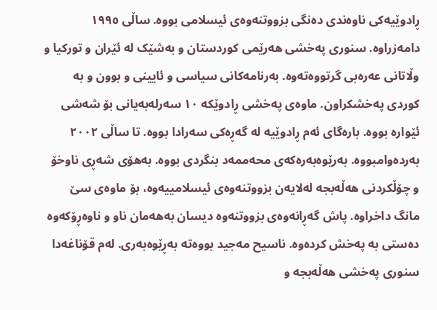ڕادوێیەکی ناوەندی دەنگی بزووتنەوەی ئیسلامی بووە. ساڵی ١٩٩٥ دامەزراوە. سنوری پەخشی هەرێمی کوردستان و بەشێک لە ئێران و تورکیا و وڵاتانی عەرەبی گرتووەتەوە. بەرنامەکانی سیاسی و ئایینی و بوون و بە کوردی پەخشکراون. ماوەی پەخشی ڕادوێکە ١٠ سەرلەبەیانی بۆ شەشی ئێوارە بووە. بارەگای ئەم ڕادوێیە لە گەڕەکی سەرادا بووە. تا ساڵی ٢٠٠٢ بەردەوامبووە. بەرێوەبەرەکەی محەممەد بنگردی بووە. بەهۆی شەڕی ناوخۆ و چۆڵکردنی هەڵەبجە لەلایەن بزووتنەوەی ئیسلامییەوە، بۆ ماوەی سێ مانگ داخراوە. پاش گەڕانەوەی بزووتنەوە دیسان بەهەمان ناو و ناوەڕۆکەوە دەستی بە پەخش کردەوە. ناسیح مەجید بووەتە بەڕێوەبەری. لەم قۆناغەدا سنوری پەخشی هەڵەبجە و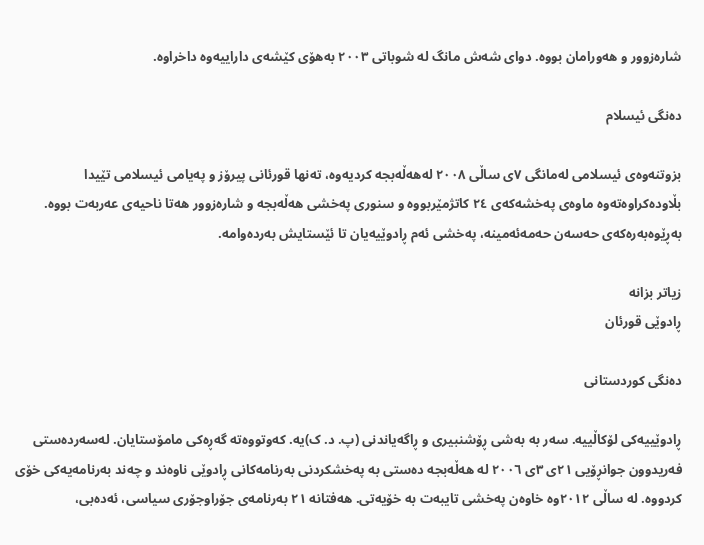شارەزوور و هەورامان بووە. دوای شەش مانگ لە شوباتی ٢٠٠٣ بەهۆی کێشەی داراییەوە داخراوە.

دەنگی ئیسلام

بزوتنەوەی ئیسلامی لەمانگی ٧ی ساڵی ٢٠٠٨ لەهەڵەبجە کردیەوە، تەنها قورئانی پیرۆز و پەیامی ئیسلامی تێیدا بڵاودەکراوەتەوە ماوەی پەخشەکەی ٢٤ کاتژمێربووە و سنوری پەخشی هەڵەبجە و شارەزوور هەتا ناحیەی عەربەت بووە. بەڕێوەبەرەکەی حەسەن حەمەئەمینە، پەخشی ئەم ڕادوێیەیان تا ئێستایش بەردەوامە.

زیاتر بزانە
ڕادوێی قورئان

دەنگی کوردستانی

ڕادوێییەکی لۆکاڵییە. سەر بە بەشی ڕۆشنبیری و ڕاگەیاندنی (پ. د. ک)یە. کەوتووەتە گەڕەکی مامۆستایان. لەسەردەستی فەریدوون جوانڕۆیی ٢١ی ٣ی ٢٠٠٦ لە هەڵەبجە دەستی بە پەخشکردنی بەرنامەکانی ڕادوێی ناوەند و چەند بەرنامەیەکی خۆی کردووە. لە ساڵی ٢٠١٢وە خاوەن پەخشی تایبەت بە خۆیەتی. هەفتانە ٢١ بەرنامەی جۆراوجۆری سیاسی، ئەدەبی،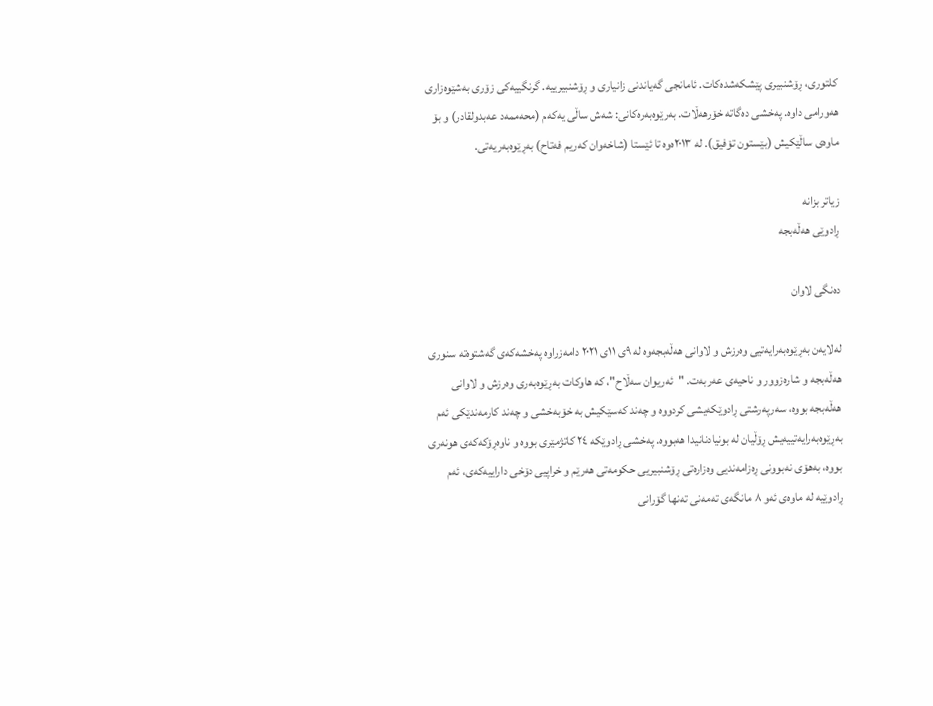کلتوری، ڕۆشنبیری پێشکەشدەکات. ئامانجی گەیاندنی زانیاری و ڕۆشنبیرییە. گرنگییەکی زۆری بەشێوەزاری هەورامی داوە. پەخشی دەگاتە خۆرهەڵات. بەرێوەبەرەکانی: شەش ساڵی یەکەم (محەممەد عەبدولقادر) و بۆ ماوەی ساڵێکیش (بێستون تۆفیق). لە ٢٠١٣ەوە تا ئێستا (شاخەوان کەریم فەتاح) بەڕێوەبەریەتی.

زیاتر بزانە
ڕادوێی هەڵەبجە

دەنگی لاوان

لەلایەن بەڕێوەبەرایەتیی وەرزش و لاوانی هەڵەبجەوە لە ٩ى ١١ى ٢٠٢١ دامەزراوە پەخشەکەی گەشتوەتە سنوری هەڵەبجە و شارەزوور و ناحیەی عەربەت. "ئەریوان سەڵاح"، کە هاوکات بەڕێوەبەری وەرزش و لاوانی هەڵەبجە بووە، سەرپەرشتی ڕادوێکەیشی کردووە و چەند کەسێکیش بە خۆبەخشی و چەند کارمەندێکی ئەم بەڕێوەبەرایەتییەیش ڕۆڵیان لە بونیادنانیدا هەبووە. پەخشی ڕادوێکە ٢٤ کاتژمێری بووە و ناوەڕۆکەکەی هونەری بووە، بەهۆی نەبوونی ڕەزامەندیی وەزارەتی ڕۆشنبیریی حکومەتی هەرێم و خراپیی دۆخی داراییەکەی، ئەم ڕادوێیە لە ماوەی ئەو ٨ مانگەی تەمەنی تەنها گۆرانی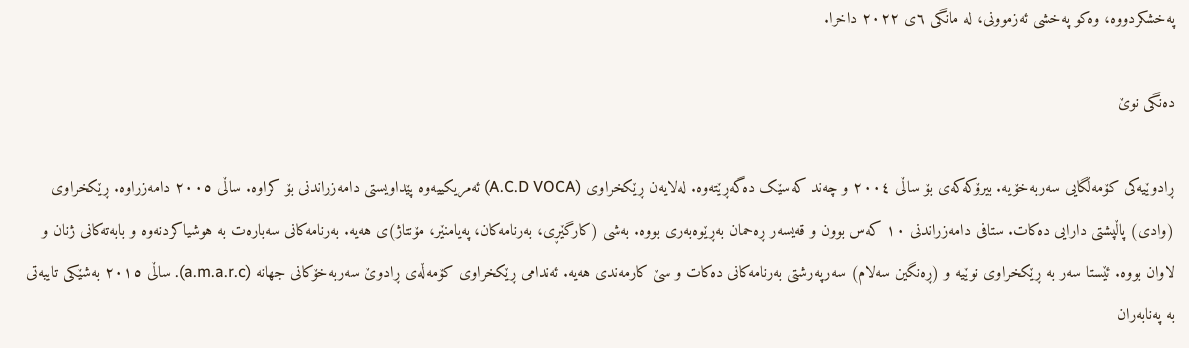پەخشکردووە، وەکو پەخشی ئەزموونی، لە مانگی ٦ی ٢٠٢٢ داخرا.

دەنگی نوێ

ڕادوێیەکی کۆمەڵگایی سەربەخۆیە. بیرۆکەکەی بۆ ساڵی ٢٠٠٤ و چەند کەسێک دەگەڕێتەوە. لەلایەن ڕێکخراوی (A.C.D VOCA) ئەمریکییەوە پێداویستی دامەزراندنی بۆ کراوە. ساڵی ٢٠٠٥ دامەزراوە. ڕێکخراوی (وادی) پاڵپشتی دارایی دەکات. ستافی دامەزراندنی ١٠ کەس بوون و قەیسەر ڕەحمان بەڕێوەبەری بووە. بەشی (کارگێڕی، بەرنامەکان، پەیامنێر، مۆنتاژ)ی هەیە. بەرنامەکانی سەبارەت بە هوشیاکردنەوە و بابەتەکانی ژنان و لاوان بووە. ئێستا سەر بە ڕێکخراوی نوێیە و (ڕەنگین سەلام) سەرپەرشتی بەرنامەکانی دەکات و سێ کارمەندی هەیە. ئەندامی ڕێکخراوی کۆمەڵەی ڕادوێ سەربەخۆکانی جهانە (a.m.a.r.c). ساڵی ٢٠١٥ بەشێکی تایبەتی بە پەنابەران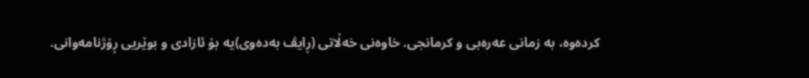کردەوە، بە زمانی عەرەبی و کرمانجی. خاوەنی خەڵاتی (ڕایڤ بەدەوی)یە بۆ ئازادی و بوێریی ڕۆژنامەوانی.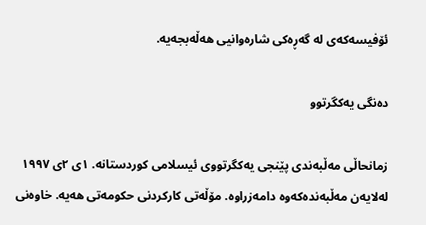ئۆفیسەکەی لە گەڕەکی شارەوانیی هەڵەبجەیە.

دەنگی یەکگرتوو

زمانحاڵی مەڵبەندی پێنجی یەکگرتووی ئیسلامی کوردستانە. ١ى ٢ى ١٩٩٧ لەلایەن مەڵبەندەکەوە دامەزراوە. مۆڵەتی کارکردنی حکومەتی هەیە. خاوەنی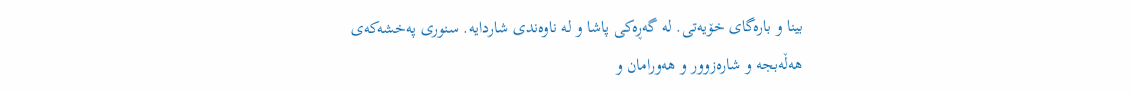بینا و بارەگای خۆیەتی. لە گەڕەکی پاشا و لە ناوەندی شاردایە. سنوری پەخشەکەی هەڵەبجە و شارەزوور و هەورامان و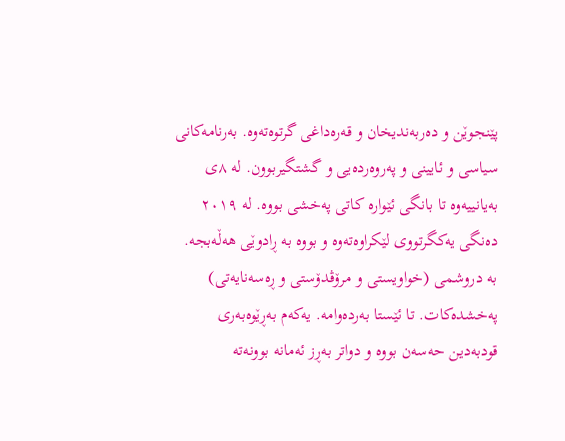پێنجوێن و دەربەندیخان و قەرەداغی گرتوەتەوە. بەرنامەکانی سیاسی و ئایینی و پەروەردەیی و گشتگیربوون. لە ٨ی بەیانییەوە تا بانگی ئێوارە کاتی پەخشی بووە. لە ٢٠١٩ دەنگی یەکگرتووی لێکراوەتەوە و بووە بە ڕادوێی هەڵەبجە. بە دروشمی (خواویستی و مرۆڤدۆستی و ڕەسەنایەتی) پەخشدەکات. تا ئێستا بەردەوامە. یەکەم بەڕێوەبەری قودبەدین حەسەن بووە و دواتر بەڕز ئەمانە بوونەتە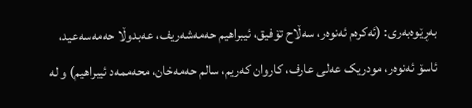بەڕێوەبەری: (ئەکرەم ئەنوەر، سەڵاح تۆفیق، ئیبراهیم حەمەشەریف، عەبدوڵا حەمەسەعید، ئاسۆ ئەنوەر، مودریک عەلی عارف، کاروان کەریم، سالم حەمەخان، محەممەد ئیبراهیم) و لە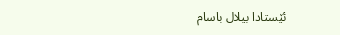ئێستادا بیلال باسام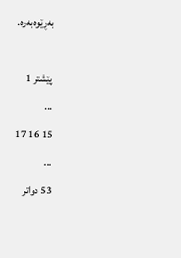بەڕێوەبەرە.

پێشتر 1
...
15 16 17
...
53 دواتر